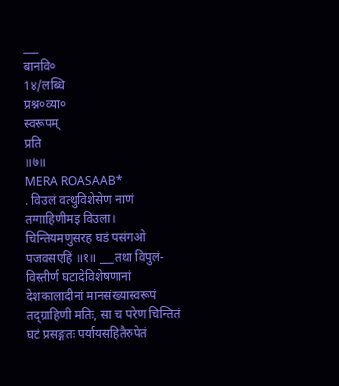___
बानवि०
1४/लब्धि
प्रश्न०व्या०
स्वरूपम्
प्रति
॥७॥
MERA ROASAAB*
. विउलं वत्थुविशेसेण नाणं तग्गाहिणीमइ विउला। चिन्तियमणुसरह घडं पसंगओ पजवसएहिं ॥१॥ ___तथा विपुलं-विस्तीर्ण घटादेविशेषणानां देशकालादीनां मानसंख्यास्वरूपं तद्ग्राहिणी मतिः, सा च परेण चिन्तितं घटं प्रसङ्गतः पर्यायसहितैरुपेतं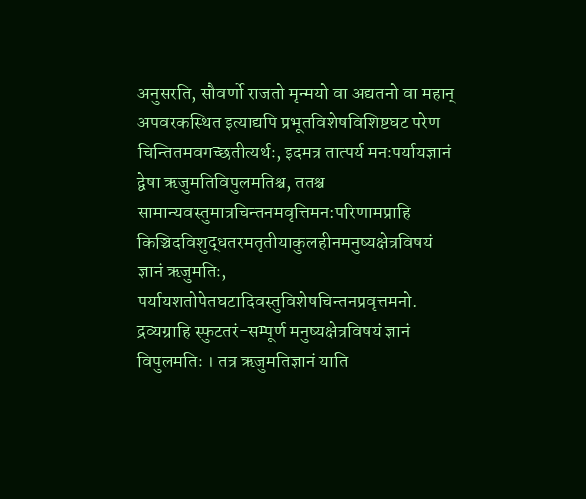अनुसरति, सौवर्णो राजतो मृन्मयो वा अद्यतनो वा महान् अपवरकस्थित इत्याद्यपि प्रभूतविशेषविशिष्टघट परेण चिन्तितमवगच्छतीत्यर्थः, इदमत्र तात्पर्य मनःपर्यायज्ञानं द्वेषा ऋजुमतिविपुलमतिश्च, ततश्च सामान्यवस्तुमात्रचिन्तनमवृत्तिमन:परिणामप्राहि किञ्चिदविशुद्धतरमतृतीयाकुलहीनमनुष्यक्षेत्रविषयं ज्ञानं ऋजुमतिः, पर्यायशतोपेतघटादिवस्तुविशेषचिन्तनप्रवृत्तमनो. द्रव्यग्राहि स्फुटतरं-सम्पूर्ण मनुष्यक्षेत्रविषयं ज्ञानं विपुलमतिः । तत्र ऋजुमतिज्ञानं याति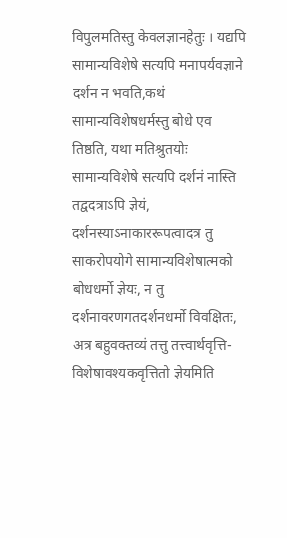विपुलमतिस्तु केवलज्ञानहेतुः । यद्यपि सामान्यविशेषे सत्यपि मनापर्यवज्ञाने दर्शन न भवति,कथं सामान्यविशेषधर्मस्तु बोधे एव तिष्ठति, यथा मतिश्रुतयोः सामान्यविशेषे सत्यपि दर्शनं नास्ति तद्वदत्राऽपि ज्ञेयं, दर्शनस्याऽनाकाररूपत्वादत्र तु साकरोपयोगे सामान्यविशेषात्मको बोधधर्मो ज्ञेयः, न तु दर्शनावरणगतदर्शनधर्मो विवक्षितः, अत्र बहुवक्तव्यं तत्तु तत्त्वार्थवृत्ति-विशेषावश्यकवृत्तितो ज्ञेयमिति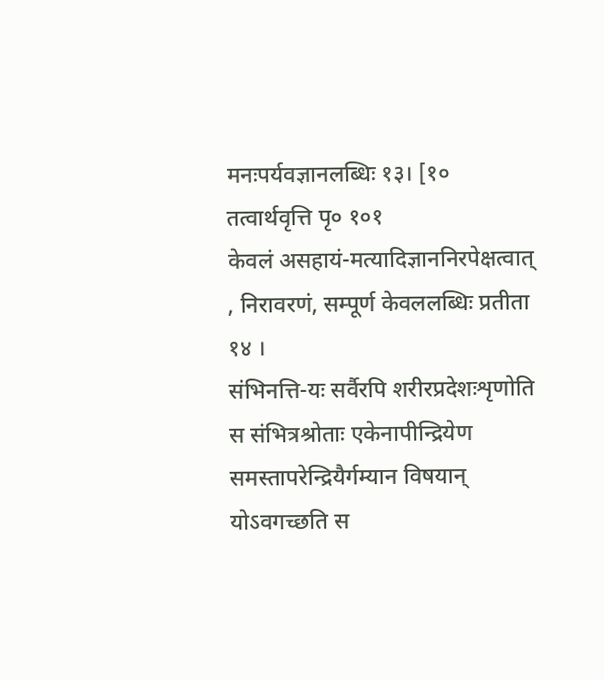मनःपर्यवज्ञानलब्धिः १३। [१० तत्वार्थवृत्ति पृ० १०१
केवलं असहायं-मत्यादिज्ञाननिरपेक्षत्वात् , निरावरणं, सम्पूर्ण केवललब्धिः प्रतीता १४ ।
संभिनत्ति-यः सर्वैरपि शरीरप्रदेशःशृणोति स संभित्रश्रोताः एकेनापीन्द्रियेण समस्तापरेन्द्रियैर्गम्यान विषयान् योऽवगच्छति स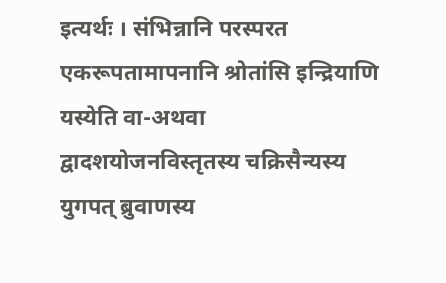इत्यर्थः । संभिन्नानि परस्परत एकरूपतामापनानि श्रोतांसि इन्द्रियाणि यस्येति वा-अथवा द्वादशयोजनविस्तृतस्य चक्रिसैन्यस्य युगपत् ब्रुवाणस्य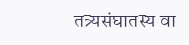तत्र्यसंघातस्य वा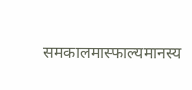समकालमास्फाल्यमानस्य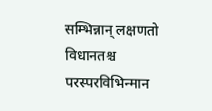सम्भिन्नान् लक्षणतो विधानतश्च परस्परविभिन्मान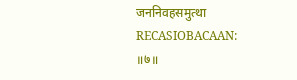जननिवहसमुत्था
RECASIOBACAAN:
॥७॥